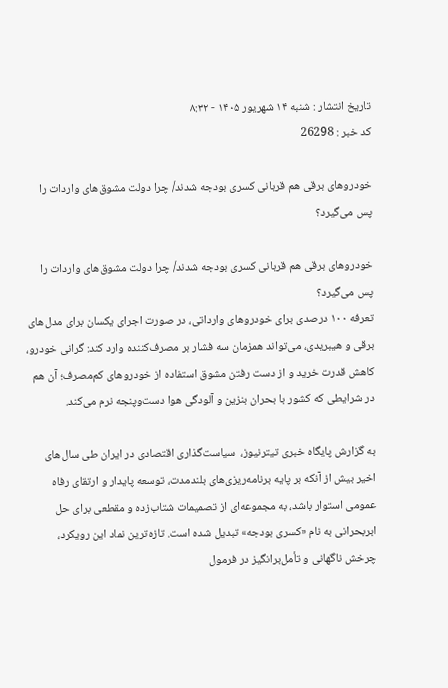تاریخ انتشار : شنبه ۱۴ شهریور ۱۴۰۵ - ۸:۳۲
کد خبر : 26298

خودرو‌های برقی هم قربانی کسری بودجه شدند/ چرا دولت مشوق‌های واردات را پس می‌گیرد؟

خودرو‌های برقی هم قربانی کسری بودجه شدند/ چرا دولت مشوق‌های واردات را پس می‌گیرد؟
تعرفه ۱۰۰ درصدی برای خودرو‌های وارداتی، در صورت اجرای یکسان برای مدل‌های برقی و هیبریدی، می‌تواند همزمان سه فشار بر مصرف‌کننده وارد کند: گرانی خودرو، کاهش قدرت خرید و از دست رفتن مشوق استفاده از خودرو‌های کم‌مصرف؛ آن هم در شرایطی که کشور با بحران بنزین و آلودگی هوا دست‌وپنجه نرم می‌کند.

به گزارش پایگاه خبری تیترنیوز،  سیاست‌گذاری اقتصادی در ایران طی سال‌های اخیر بیش از آنکه بر پایه برنامه‌ریزی‌های بلندمدت، توسعه پایدار و ارتقای رفاه عمومی استوار باشد، به مجموعه‌ای از تصمیمات شتاب‌زده و مقطعی برای حل ابربحرانی به نام «کسری بودجه» تبدیل شده است. تازه‌ترین نماد این رویکرد، چرخش ناگهانی و تأمل‌برانگیز در فرمول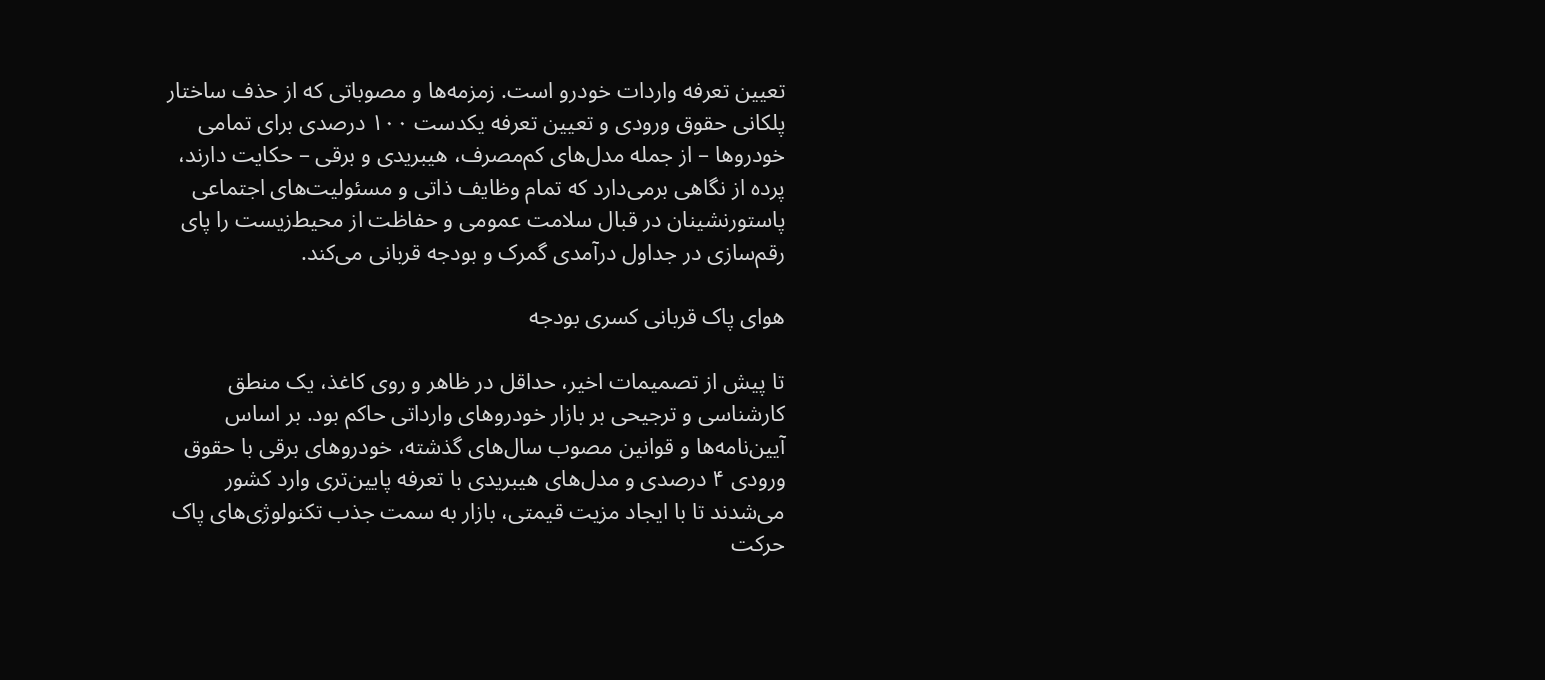تعیین تعرفه واردات خودرو است. زمزمه‌ها و مصوباتی که از حذف ساختار پلکانی حقوق ورودی و تعیین تعرفه یکدست ۱۰۰ درصدی برای تمامی خودرو‌ها – از جمله مدل‌های کم‌مصرف، هیبریدی و برقی – حکایت دارند، پرده از نگاهی برمی‌دارد که تمام وظایف ذاتی و مسئولیت‌های اجتماعی پاستورنشینان در قبال سلامت عمومی و حفاظت از محیط‌زیست را پای رقم‌سازی در جداول درآمدی گمرک و بودجه قربانی می‌کند.

هوای پاک قربانی کسری بودجه

تا پیش از تصمیمات اخیر، حداقل در ظاهر و روی کاغذ، یک منطق کارشناسی و ترجیحی بر بازار خودرو‌های وارداتی حاکم بود. بر اساس آیین‌نامه‌ها و قوانین مصوب سال‌های گذشته، خودرو‌های برقی با حقوق ورودی ۴ درصدی و مدل‌های هیبریدی با تعرفه پایین‌تری وارد کشور می‌شدند تا با ایجاد مزیت قیمتی، بازار به سمت جذب تکنولوژی‌های پاک حرکت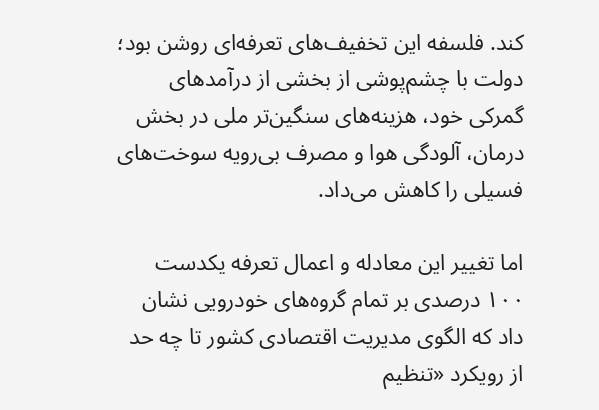کند. فلسفه این تخفیف‌های تعرفه‌ای روشن بود؛ دولت با چشم‌پوشی از بخشی از درآمد‌های گمرکی خود، هزینه‌های سنگین‌تر ملی در بخش درمان، آلودگی هوا و مصرف بی‌رویه سوخت‌های فسیلی را کاهش می‌داد.

اما تغییر این معادله و اعمال تعرفه یکدست ۱۰۰ درصدی بر تمام گروه‌های خودرویی نشان داد که الگوی مدیریت اقتصادی کشور تا چه حد از رویکرد «تنظیم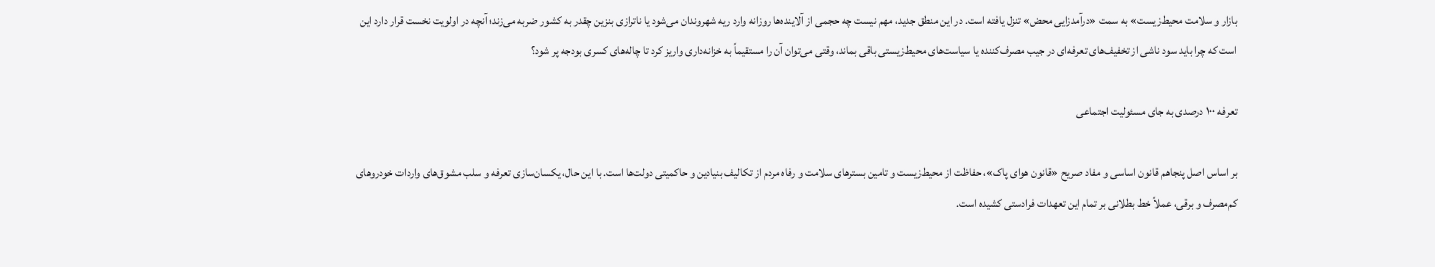بازار و سلامت محیط‌زیست» به سمت «درآمدزایی محض» تنزل یافته است. در این منطق جدید، مهم نیست چه حجمی از آلاینده‌ها روزانه وارد ریه شهروندان می‌شود یا ناترازی بنزین چقدر به کشور ضربه می‌زند؛ آنچه در اولویت نخست قرار دارد این است که چرا باید سود ناشی از تخفیف‌های تعرفه‌ای در جیب مصرف‌کننده یا سیاست‌های محیط‌زیستی باقی بماند، وقتی می‌توان آن را مستقیماً به خزانه‌داری واریز کرد تا چاله‌های کسری بودجه پر شود؟

تعرفه ۱۰۰ درصدی به جای مسئولیت اجتماعی

بر اساس اصل پنجاهم قانون اساسی و مفاد صریح «قانون هوای پاک»، حفاظت از محیط‌زیست و تامین بستر‌های سلامت و رفاه مردم از تکالیف بنیادین و حاکمیتی دولت‌ها است. با این حال، یکسان‌سازی تعرفه و سلب مشوق‌های واردات خودرو‌های کم‌مصرف و برقی، عملاً خط بطلانی بر تمام این تعهدات فرادستی کشیده است.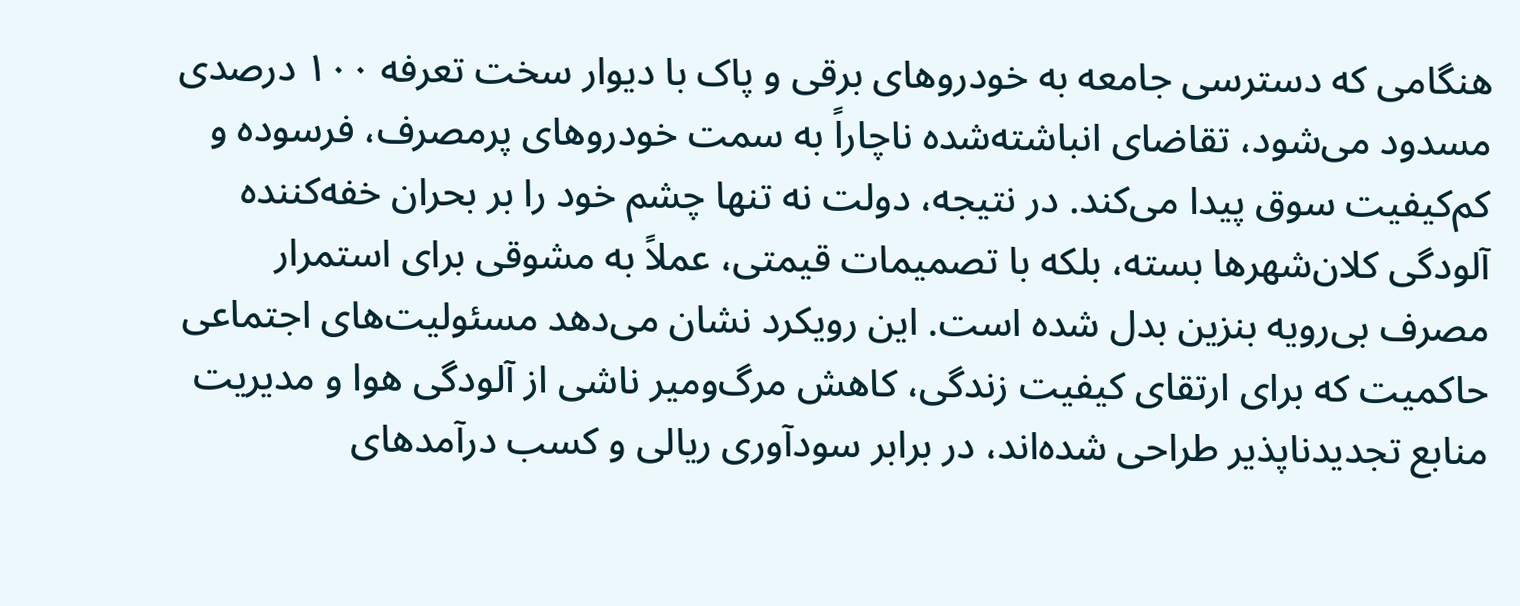هنگامی که دسترسی جامعه به خودرو‌های برقی و پاک با دیوار سخت تعرفه ۱۰۰ درصدی مسدود می‌شود، تقاضای انباشته‌شده ناچاراً به سمت خودرو‌های پرمصرف، فرسوده و کم‌کیفیت سوق پیدا می‌کند. در نتیجه، دولت نه تنها چشم خود را بر بحران خفه‌کننده آلودگی کلان‌شهر‌ها بسته، بلکه با تصمیمات قیمتی، عملاً به مشوقی برای استمرار مصرف بی‌رویه بنزین بدل شده است. این رویکرد نشان می‌دهد مسئولیت‌های اجتماعی حاکمیت که برای ارتقای کیفیت زندگی، کاهش مرگ‌ومیر ناشی از آلودگی هوا و مدیریت منابع تجدیدناپذیر طراحی شده‌اند، در برابر سودآوری ریالی و کسب درآمد‌های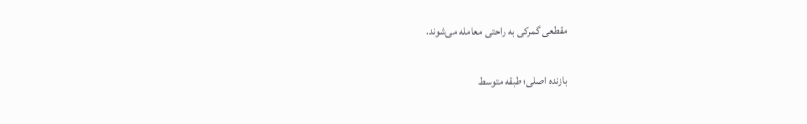مقطعی گمرکی به راحتی معامله می‌شوند.

بازنده اصلی؛ طبقه متوسط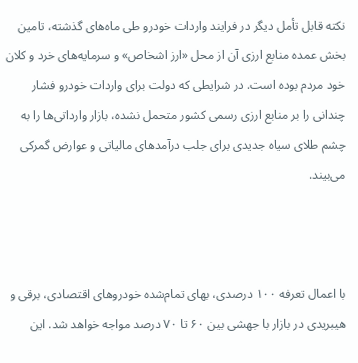نکته قابل تأمل دیگر در فرایند واردات خودرو طی ماه‌های گذشته، تامین بخش عمده منابع ارزی آن از محل «ارز اشخاص» و سرمایه‌های خرد و کلان خود مردم بوده است. در شرایطی که دولت برای واردات خودرو فشار چندانی را بر منابع ارزی رسمی کشور متحمل نشده، بازار وارداتی‌ها را به چشم طلای سیاه جدیدی برای جلب درآمد‌های مالیاتی و عوارض گمرکی می‌بیند.



با اعمال تعرفه ۱۰۰ درصدی، بهای تمام‌شده خودرو‌های اقتصادی، برقی و هیبریدی در بازار با جهشی بین ۶۰ تا ۷۰ درصد مواجه خواهد شد. این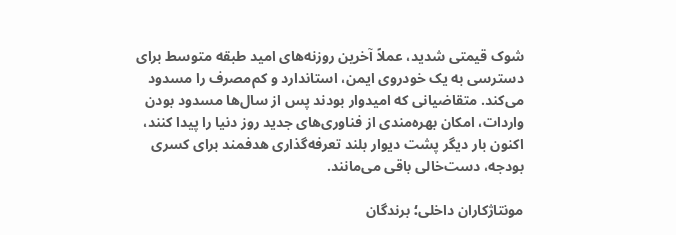شوک قیمتی شدید، عملاً آخرین روزنه‌های امید طبقه متوسط برای دسترسی به یک خودروی ایمن، استاندارد و کم‌مصرف را مسدود می‌کند. متقاضیانی که امیدوار بودند پس از سال‌ها مسدود بودن واردات، امکان بهره‌مندی از فناوری‌های جدید روز دنیا را پیدا کنند، اکنون بار دیگر پشت دیوار بلند تعرفه‌گذاری هدفمند برای کسری بودجه، دست‌خالی باقی می‌مانند.

مونتاژکاران داخلی؛ برندگان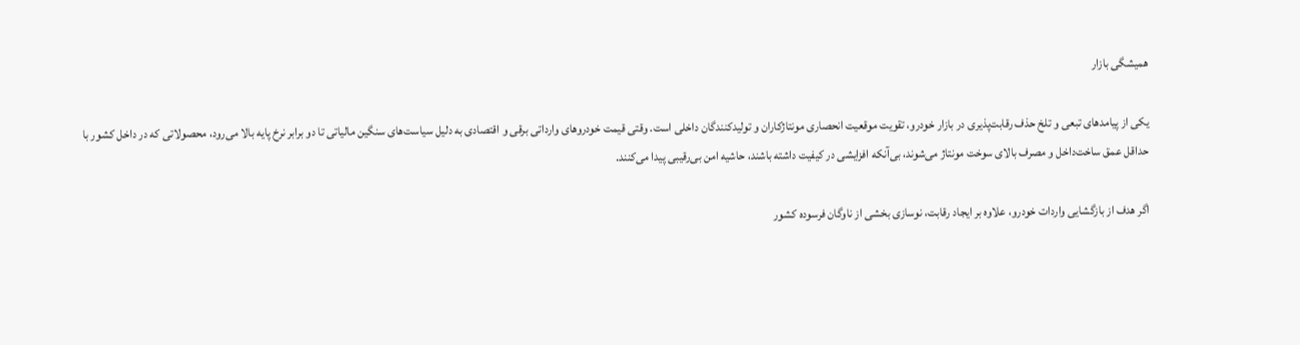همیشگی بازار

یکی از پیامد‌های تبعی و تلخ حذف رقابت‌پذیری در بازار خودرو، تقویت موقعیت انحصاری مونتاژکاران و تولیدکنندگان داخلی است. وقتی قیمت خودرو‌های وارداتی برقی و اقتصادی به دلیل سیاست‌های سنگین مالیاتی تا دو برابر نرخ پایه بالا می‌رود، محصولاتی که در داخل کشور با حداقل عمق ساخت‌داخل و مصرف بالای سوخت مونتاژ می‌شوند، بی‌آنکه افزایشی در کیفیت داشته باشند، حاشیه امن بی‌رقیبی پیدا می‌کنند.

اگر هدف از بازگشایی واردات خودرو، علاوه بر ایجاد رقابت، نوسازی بخشی از ناوگان فرسوده کشور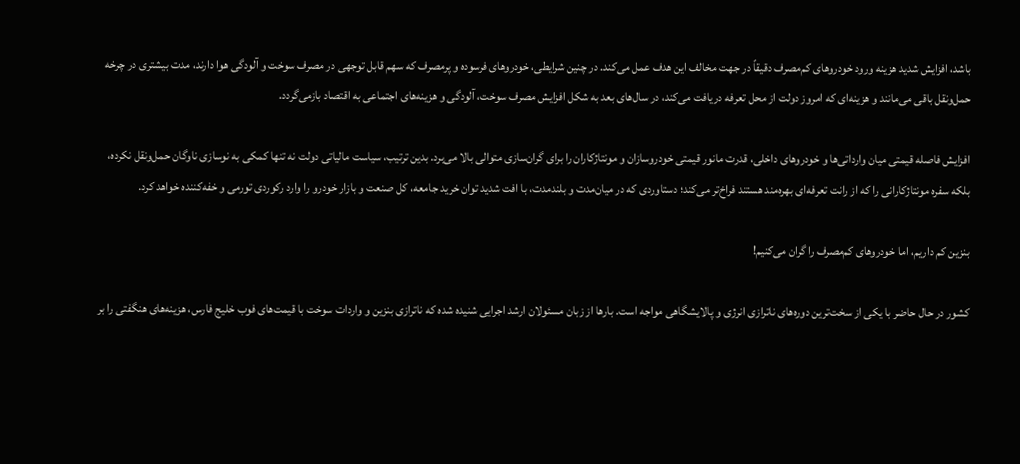باشد، افزایش شدید هزینه ورود خودرو‌های کم‌مصرف دقیقاً در جهت مخالف این هدف عمل می‌کند. در چنین شرایطی، خودرو‌های فرسوده و پرمصرف که سهم قابل توجهی در مصرف سوخت و آلودگی هوا دارند، مدت بیشتری در چرخه حمل‌ونقل باقی می‌مانند و هزینه‌ای که امروز دولت از محل تعرفه دریافت می‌کند، در سال‌های بعد به شکل افزایش مصرف سوخت، آلودگی و هزینه‌های اجتماعی به اقتصاد بازمی‌گردد.

افزایش فاصله قیمتی میان وارداتی‌ها و خودرو‌های داخلی، قدرت مانور قیمتی خودروسازان و مونتاژکاران را برای گران‌سازی متوالی بالا می‌برد. بدین ترتیب، سیاست مالیاتی دولت نه تنها کمکی به نوسازی ناوگان حمل‌ونقل نکرده، بلکه سفره مونتاژکارانی را که از رانت تعرفه‌ای بهره‌مند هستند فراخ‌تر می‌کند؛ دستاوردی که در میان‌مدت و بلندمدت، با افت شدید توان خرید جامعه، کل صنعت و بازار خودرو را وارد رکوردی تورمی و خفه‌کننده خواهد کرد.

بنزین کم داریم، اما خودرو‌های کم‌مصرف را گران می‌کنیم!

کشور در حال حاضر با یکی از سخت‌ترین دوره‌های ناترازی انرژی و پالایشگاهی مواجه است. بار‌ها از زبان مسئولان ارشد اجرایی شنیده شده که ناترازی بنزین و واردات سوخت با قیمت‌های فوب خلیج فارس، هزینه‌های هنگفتی را بر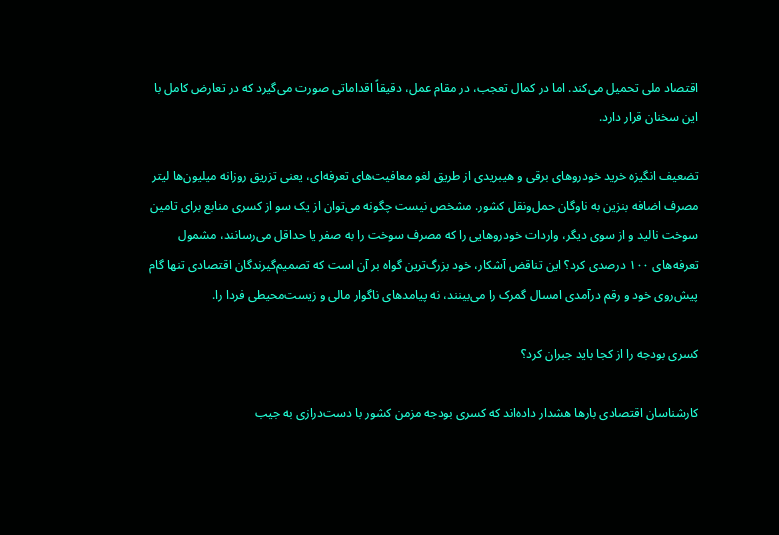اقتصاد ملی تحمیل می‌کند. اما در کمال تعجب، در مقام عمل، دقیقاً اقداماتی صورت می‌گیرد که در تعارض کامل با این سخنان قرار دارد.

تضعیف انگیزه خرید خودرو‌های برقی و هیبریدی از طریق لغو معافیت‌های تعرفه‌ای، یعنی تزریق روزانه میلیون‌ها لیتر مصرف اضافه بنزین به ناوگان حمل‌ونقل کشور. مشخص نیست چگونه می‌توان از یک سو از کسری منابع برای تامین سوخت نالید و از سوی دیگر، واردات خودرو‌هایی را که مصرف سوخت را به صفر یا حداقل می‌رسانند، مشمول تعرفه‌های ۱۰۰ درصدی کرد؟ این تناقض آشکار، خود بزرگ‌ترین گواه بر آن است که تصمیم‌گیرندگان اقتصادی تنها گام پیش‌روی خود و رقم درآمدی امسال گمرک را می‌بینند، نه پیامد‌های ناگوار مالی و زیست‌محیطی فردا را.

کسری بودجه را از کجا باید جبران کرد؟

کارشناسان اقتصادی بار‌ها هشدار داده‌اند که کسری بودجه مزمن کشور با دست‌درازی به جیب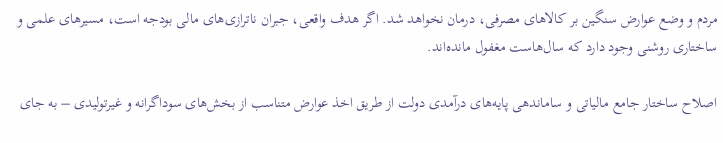مردم و وضع عوارض سنگین بر کالا‌های مصرفی، درمان نخواهد شد. اگر هدف واقعی، جبران ناترازی‌های مالی بودجه است، مسیر‌های علمی و ساختاری روشنی وجود دارد که سال‌هاست مغفول مانده‌اند.

اصلاح ساختار جامع مالیاتی و ساماندهی پایه‌های درآمدی دولت از طریق اخذ عوارض متناسب از بخش‌های سوداگرانه و غیرتولیدی – به جای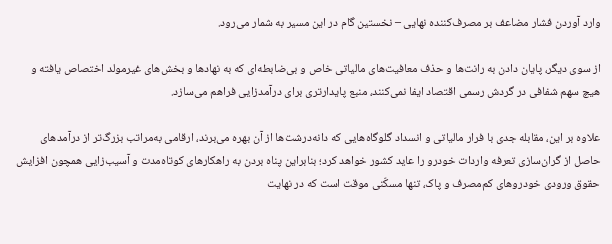وارد آوردن فشار مضاعف بر مصرف‌کننده نهایی – نخستین گام در این مسیر به شمار می‌رود.

از سوی دیگر، پایان دادن به رانت‌ها و حذف معافیت‌های مالیاتی خاص و بی‌ضابطه‌ای که به نهاد‌ها و بخش‌های غیرمولد اختصاص یافته و هیچ سهم شفافی در گردش رسمی اقتصاد ایفا نمی‌کنند، منبع پایدارتری برای درآمدزایی فراهم می‌سازد.

علاوه بر این، مقابله جدی با فرار مالیاتی و انسداد گلوگاه‌هایی که دانه‌درشت‌ها از آن بهره می‌برند، ارقامی به‌مراتب بزرگ‌تر از درآمد‌های حاصل از گران‌سازی تعرفه واردات خودرو را عاید کشور خواهد کرد؛ بنابراین پناه بردن به راهکار‌های کوتاه‌مدت و آسیب‌زایی همچون افزایش حقوق ورودی خودرو‌های کم‌مصرف و پاک، تنها مسکّنی موقت است که در نهایت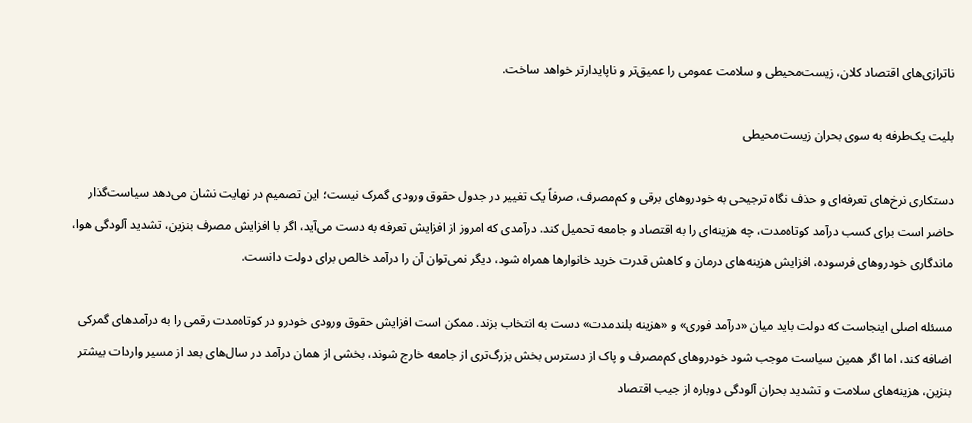ناترازی‌های اقتصاد کلان، زیست‌محیطی و سلامت عمومی را عمیق‌تر و ناپایدارتر خواهد ساخت.

بلیت یک‌طرفه به سوی بحران زیست‌محیطی

دستکاری نرخ‌های تعرفه‌ای و حذف نگاه ترجیحی به خودرو‌های برقی و کم‌مصرف، صرفاً یک تغییر در جدول حقوق ورودی گمرک نیست؛ این تصمیم در نهایت نشان می‌دهد سیاست‌گذار حاضر است برای کسب درآمد کوتاه‌مدت، چه هزینه‌ای را به اقتصاد و جامعه تحمیل کند. درآمدی که امروز از افزایش تعرفه به دست می‌آید، اگر با افزایش مصرف بنزین، تشدید آلودگی هوا، ماندگاری خودرو‌های فرسوده، افزایش هزینه‌های درمان و کاهش قدرت خرید خانوار‌ها همراه شود، دیگر نمی‌توان آن را درآمد خالص برای دولت دانست.

مسئله اصلی اینجاست که دولت باید میان «درآمد فوری» و «هزینه بلندمدت» دست به انتخاب بزند. ممکن است افزایش حقوق ورودی خودرو در کوتاه‌مدت رقمی را به درآمد‌های گمرکی اضافه کند، اما اگر همین سیاست موجب شود خودرو‌های کم‌مصرف و پاک از دسترس بخش بزرگ‌تری از جامعه خارج شوند، بخشی از همان درآمد در سال‌های بعد از مسیر واردات بیشتر بنزین، هزینه‌های سلامت و تشدید بحران آلودگی دوباره از جیب اقتصاد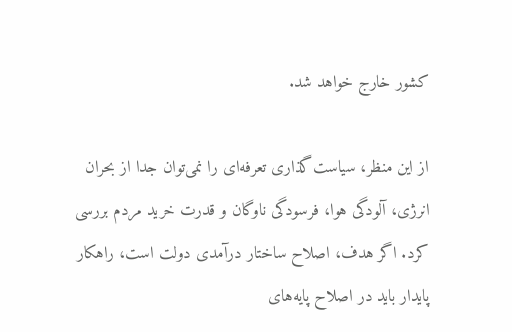کشور خارج خواهد شد.

از این منظر، سیاست‌گذاری تعرفه‌ای را نمی‌توان جدا از بحران انرژی، آلودگی هوا، فرسودگی ناوگان و قدرت خرید مردم بررسی کرد. اگر هدف، اصلاح ساختار درآمدی دولت است، راهکار پایدار باید در اصلاح پایه‌های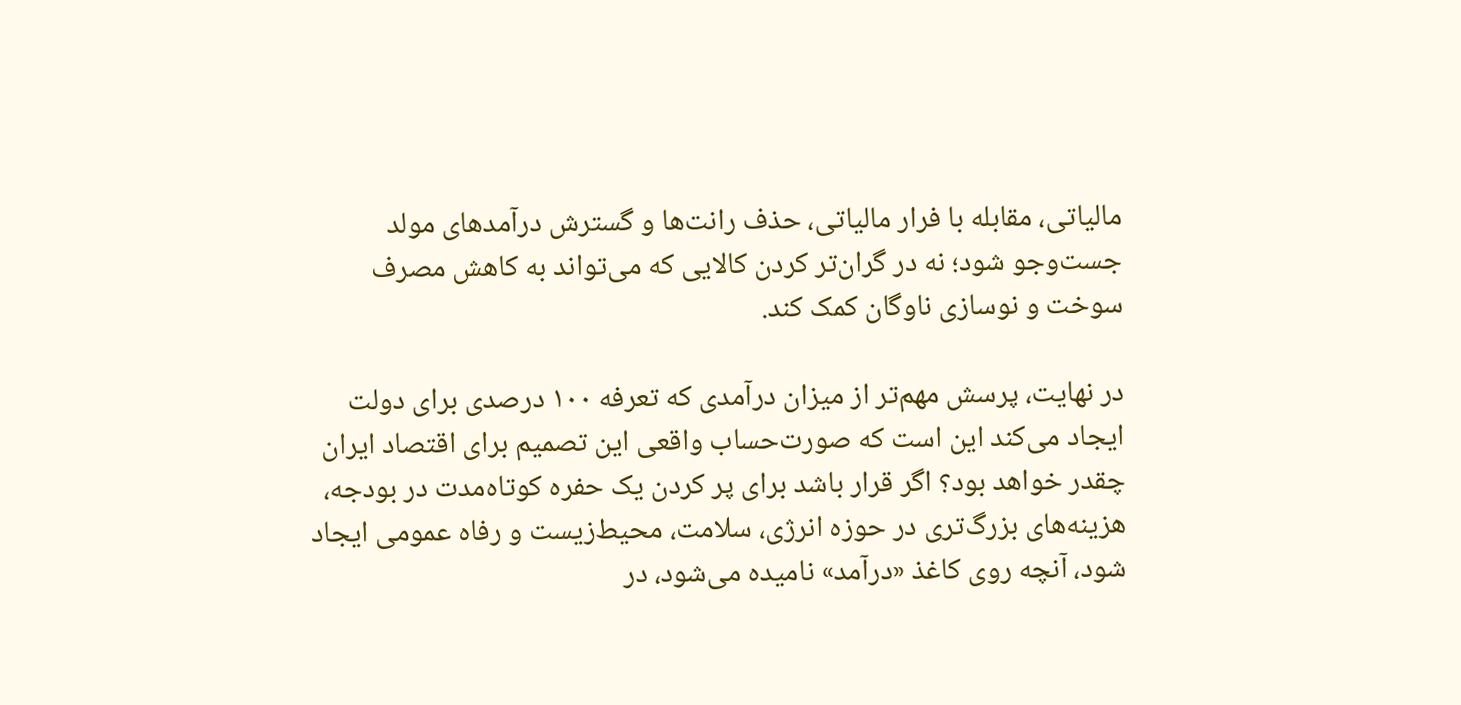مالیاتی، مقابله با فرار مالیاتی، حذف رانت‌ها و گسترش درآمد‌های مولد جست‌و‌جو شود؛ نه در گران‌تر کردن کالایی که می‌تواند به کاهش مصرف سوخت و نوسازی ناوگان کمک کند.

در نهایت، پرسش مهم‌تر از میزان درآمدی که تعرفه ۱۰۰ درصدی برای دولت ایجاد می‌کند این است که صورت‌حساب واقعی این تصمیم برای اقتصاد ایران چقدر خواهد بود؟ اگر قرار باشد برای پر کردن یک حفره کوتاه‌مدت در بودجه، هزینه‌های بزرگ‌تری در حوزه انرژی، سلامت، محیط‌زیست و رفاه عمومی ایجاد شود، آنچه روی کاغذ «درآمد» نامیده می‌شود، در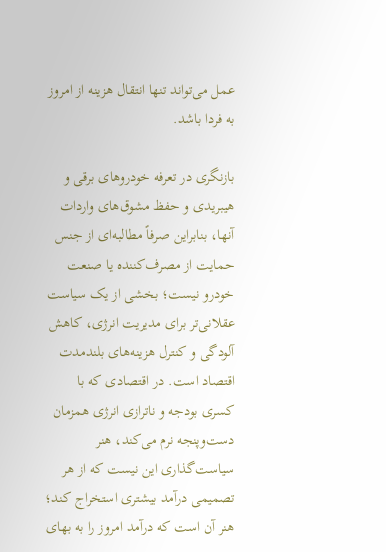عمل می‌تواند تنها انتقال هزینه از امروز به فردا باشد.

بازنگری در تعرفه خودرو‌های برقی و هیبریدی و حفظ مشوق‌های واردات آنها، بنابراین صرفاً مطالبه‌ای از جنس حمایت از مصرف‌کننده یا صنعت خودرو نیست؛ بخشی از یک سیاست عقلانی‌تر برای مدیریت انرژی، کاهش آلودگی و کنترل هزینه‌های بلندمدت اقتصاد است. در اقتصادی که با کسری بودجه و ناترازی انرژی همزمان دست‌وپنجه نرم می‌کند، هنر سیاست‌گذاری این نیست که از هر تصمیمی درآمد بیشتری استخراج کند؛ هنر آن است که درآمد امروز را به بهای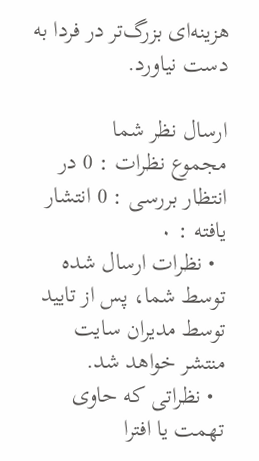هزینه‌ای بزرگ‌تر در فردا به دست نیاورد.

ارسال نظر شما
مجموع نظرات : 0 در انتظار بررسی : 0 انتشار یافته : ۰
  • نظرات ارسال شده توسط شما، پس از تایید توسط مدیران سایت منتشر خواهد شد.
  • نظراتی که حاوی تهمت یا افترا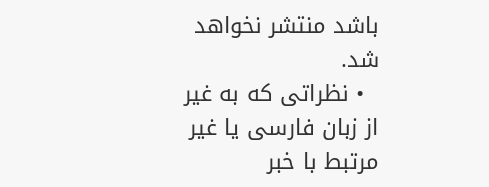باشد منتشر نخواهد شد.
  • نظراتی که به غیر از زبان فارسی یا غیر مرتبط با خبر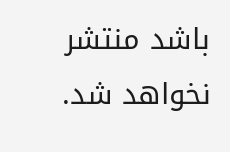باشد منتشر نخواهد شد.